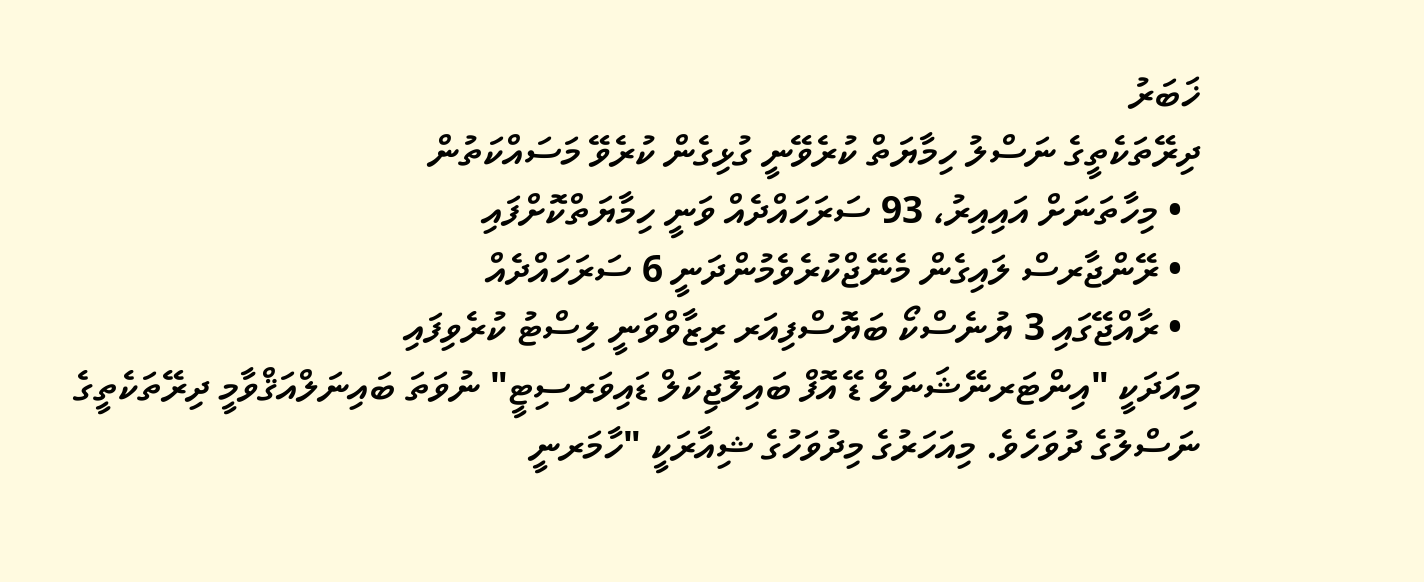ޚަބަރު
ދިރޭތަކެތީގެ ނަސްލު ހިމާޔަތް ކުރެވޭނީ ގުޅިގެން ކުރެވޭ މަސައްކަތުން
  • މިހާތަނަށް އައިއިރު، 93 ސަރަހައްދެއް ވަނީ ހިމާޔަތްކޮށްފައި
  • ރޭންޖާރސް ލައިގެން މެނޭޖްކުރެވެމުންދަނީ 6 ސަރަހައްދެއް
  • ރާއްޖޭގައި 3 ޔުނެސްކޯ ބަޔޮސްފިއަރ ރިޒާވްވަނީ ލިސްޓު ކުރެވިފައި
މިއަދަކީ "އިންޓަރނޭޝަނަލް ޑޭ އޮފް ބައިލޮޖިކަލް ޑައިވަރސިޓީ" ނުވަތަ ބައިނަލްއަޤްވާމީ ދިރޭތަކެތީގެ ނަސްލުގެ ދުވަހެވެ. މިއަހަރުގެ މިދުވަހުގެ ޝިއާރަކީ "ހާމަރނީ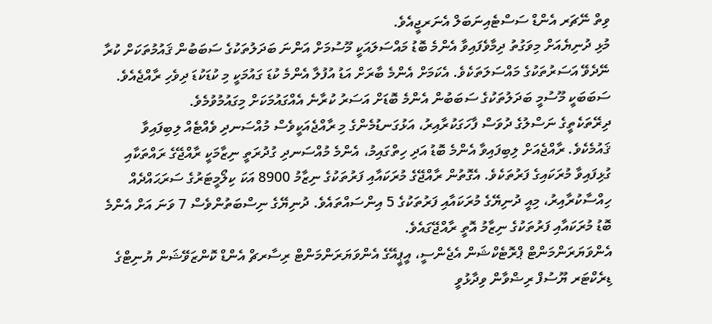ވިތް ނޭޗަރ އެންޑް ސަސްޓެއިނަބަލް އެނަރޖީއެވެ.
މުޅި ދުނިޔެއަށް މިވަގުތު ދިމާވެފައިވާ އެންމެ ބޮޑު މައްސަލައަކީ މޫސުމަށް އަންނަ ބަދަލުތަކުގެ ސަބަބުން ޤައުމުތަކަށް ކުރާ ނޭދެވޭ އަސަރުތަކުގެ މައްސަލަތަކެވެ. އެކަމަށް އެންމެ ބާރަށް އަޑު އުފުލާ އެންމެ ކުޑަ ގައުމަކީ މި ކުޑަކުޑަ ދިވެހި ރާއްޖެއެވެ. ސަބަބަކީ މޫސުމީ ބަދަލުތަކުގެ ސަބަބުން އެންމެ ބޮޑަށް އަސަރު ކުރާނެ އެއްގައުމަކަށް މިގައުމުވުމެވެ.
ދިރޭތަކެތީގެ ނަސްލުގެ ދުވަސް ފާހަގަކުރާއިރު، އަޅުގަނޑުމެންގެ މި ރާއްޖެއަކީވެސް މުއްސަނދި ވެއްޓެއް ލިބިފައިވާ ޤައުމެކެވެ. ރާއްޖެއަށް ލިބިފައިވާ އެންމެ ބޮޑު އަދި ހިތްގައިމު، އެންމެ މުއްސަނދި ގުދުރަތީ ނިޒާމަކީ ރާއްޖޭގެ ރައްތަކާއި ގުޅިފައިވާ މުރަކައިގެ ފަރުތަކެވެ. އެގޮތުން ރާއްޖޭގެ މުރަކައާއި ފަރުތަކުގެ ނިޒާމު 8900 އަކަ ކިލޯމީޓަރުގެ ސަރަޙައްދެއް ހިއްސާކުރާއިރު، މިއީ ދުނިޔޭގެ މުރަކައާއި ފަރުތަކުގެ 5 އިންސައްތައެވެ. ދުނިޔޭގެ ނިސްބަތުންވެސް 7 ވަނަ އަށް އެންމެ ބޮޑު މުރަކައާއި ފަރުތަކުގެ ނިޒާމު އޮތީ ރާއްޖޭގައެވެ.
އެންވަޔަރަންމަންޓް ޕްރޮޓެކްޝަން އެޖެންސީ، އީޕީއޭގެ އެންވަޔަރަންމަންޓް ރިސާރޗް އެންޑް ކޮންޒަވޭޝަން ޔުނިޓްގެ ޑިރެކްޓަރ ޔޫސުފް ރިޟްވާން ވިދާޅުވީ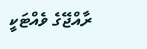ރާއްޖޭގެ ވެއްޓަކީ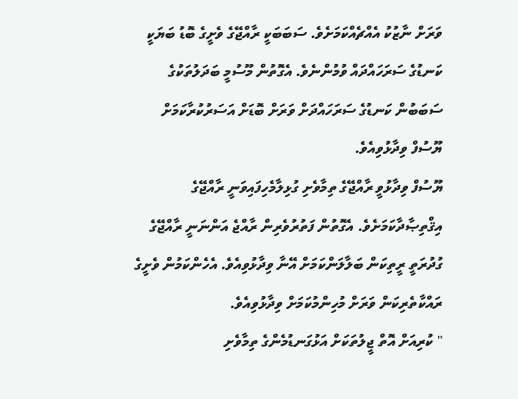ވަރަށް ނާޒުކު އެއްޗެއްކަމަށެވެ. ސަބަބަކީ ރާއްޖޭގެ ވެށީގެ ބޮޑު ބަޔަކީ ކަނޑުގެ ސަރަހައްދައް ވުމުންނެވެ. އެގޮތުން މޫސުމީ ބަދަލުތަކުގެ ސަބަބުން ކަނޑުގެ ސަރަހައްދަށް ވަރަށް ބޮޑަށް އަސަރުކުރާކަމަށް ޔޫސުފް ވިދާޅުވިއެވެ.
ޔޫސުފް ވިދާޅުވީ ރާއްޖޭގެ ތިމާވެށި ގުޅިލާމެހިފައިވަނީ ރާއްޖޭގެ އިޤްތިޞާދާކަމަށެވެ. އެގޮތުން ފަތުރުވެރިން ރާއްޖެ އަންނަނީ ރާއްޖޭގެ ގުދުރަތީ ރީތިކަން ބަލާލަންކަމަށް އޭނާ ވިދާޅުވިއެވެ. އެހެންކަމުން ވެށީގެ ރައްކާތެރިކަން ވަރަށް މުހިންމުކަމަށް ވިދާޅުވިއެވެ.
" ކުރިއަށް އޮތް ޖީލުތަކަށް އަޅުގަނޑުމެންގެ ތިމާވެށި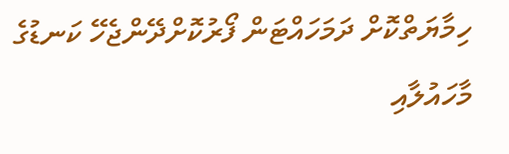ހިމާޔަތްކޮށް ދަމަހައްޓަން ފޯރުކޮށްދޭންޖެހޭ ކަނޑުގެ މާހައުލާއި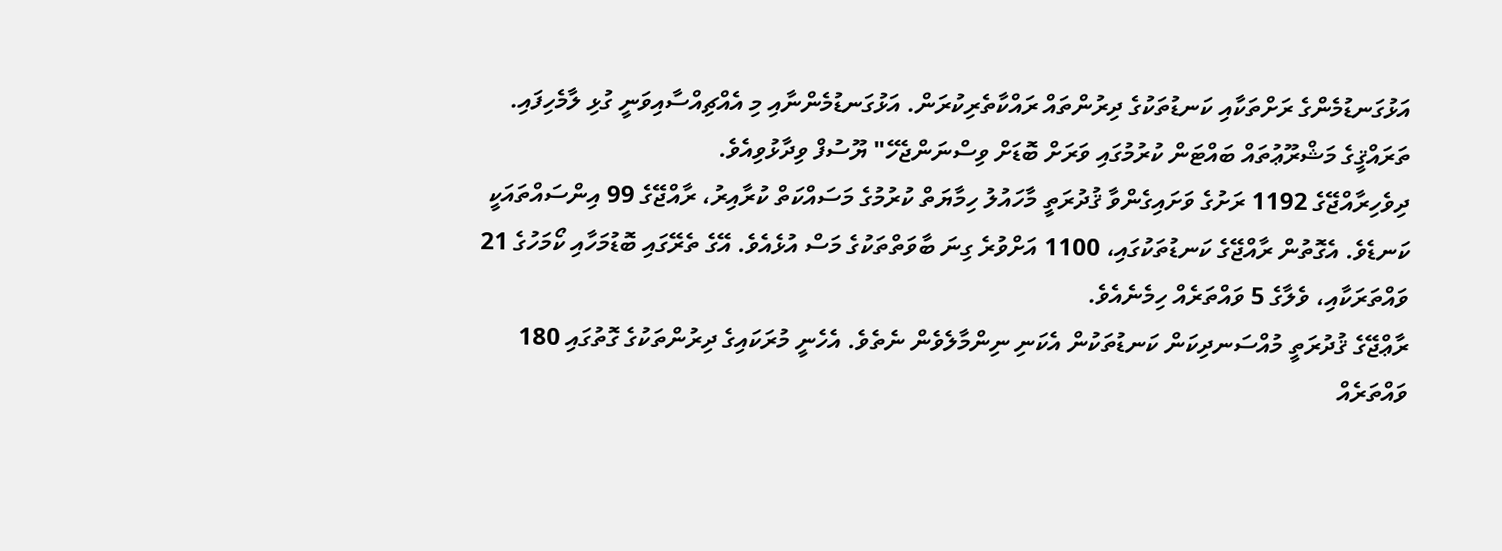އަޅުގަނޑުމެންގެ ރަށްތަކާއި ކަނޑުތަކުގެ ދިރުންތައް ރައްކާތެރިކުރަން. އަޅުގަނޑުމެންނާއި މި އެއްޗިއްސާއިވަނީ ގުޅި ލާމެހިފައި. ތަރައްޤީގެ މަޝްރޫޢުތައް ބައްޓަން ކުރުމުގައި ވަރަށް ބޮޑަށް ވިސްނަންޖެހޭ" ޔޫސުފް ވިދާޅުވިއެވެ.
ދިވެހިރާއްޖޭގެ 1192 ރަށުގެ ވަށައިގެންވާ ޤުދުރަތީ މާހައުލު ހިމާޔަތް ކުރުމުގެ މަސައްކަތް ކުރާއިރު، ރާއްޖޭގެ 99 އިންސައްތައަކީ ކަނޑެވެ. އެގޮތުން ރާއްޖޭގެ ކަނޑުތަކުގައި، 1100 އަށްވުރެ ގިނަ ބާވަތްތަކުގެ މަސް އުޅެއެވެ. އޭގެ ތެރޭގައި ބޮޑުމަހާއި ކޯމަހުގެ 21 ވައްތަރަކާއި، ވެލާގެ 5 ވައްތަރެއް ހިމެނެއެވެ.
ރާޢްޖޭގެ ޤުދުރަތީ މުއްސަނދިކަން ކަނޑުތަކުން އެކަނި ނިންމާލެވެން ނެތެވެ. އެހެނީ މުރަކައިގެ ދިރުންތަކުގެ ގޮތުގައި 180 ވައްތަރެއް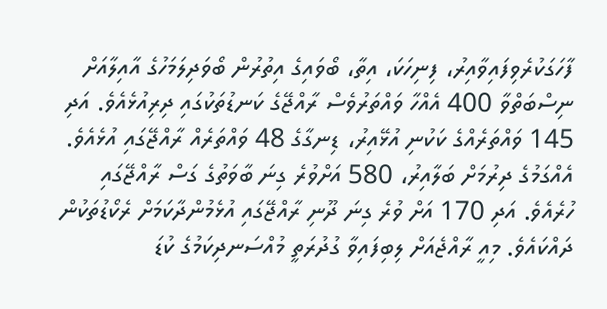ފާހަގަކުރެވިފައިވާއިރު، ފިނިހަކަ، އިތާ، ބޯވައިގެ އިތުރުން ބޯވަދިލަމަހުގެ އާއިލާއަށް ނިސްބަތްވާ 400 އެއްހާ ވައްތަރުވެސް ރާއްޖޭގެ ކަނޑުތަކުގައި ދިރިއުޅެއެވެ. އަދި 145 ވައްތަރެއްގެ ކަކުނި އުޅޭއިރު، ޑިނގާގެ 48 ވައްތަރެއް ރާއްޖޭގައި އުޅެއެވެ.
އެއްގަމުގެ ދިރުމަށް ބަލާއިރު، 580 އަށްވުރެ ގިނަ ބާވަތުގެ ގަސް ރާއްޖޭގައި ހުރެއެވެ. އަދި 170 އަށް ވުރެ ގިނަ ދޫނި ރާއްޖޭގައި އުޅެމުންދާކަމަށް ރެކޯޑުތަކުން ދައްކައެވެ. މިއީ ރާއްޖެއަށް ލިބިފައިވާ ގުދުރަތީ މުއްސަނދިކަމުގެ ކުޑަ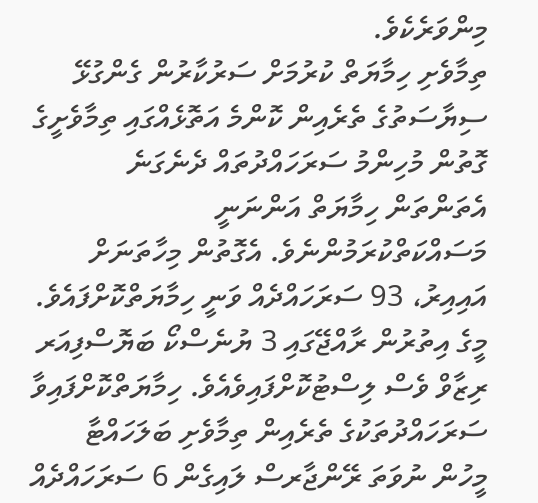މިންވަރެކެވެ.
ތިމާވެށި ހިމާޔަތް ކުރުމަށް ސަރުކާރުން ގެންގުޅޭ ސިޔާސަތުގެ ތެރެއިން ކޮންމެ އަތޮޅެއްގައި ތިމާވެށީގެ ގޮތުން މުހިންމު ސަރަހައްދުތައް ދެނެގަނެ އެތަންތަން ހިމާޔަތް އަންނަނީ މަސައްކަތްކުރަމުންނެވެ. އެގޮތުން މިހާތަނަށް އައިއިރު، 93 ސަރަހައްދެއް ވަނީ ހިމާޔަތްކޮށްފައެވެ. މީގެ އިތުރުން ރާއްޖޭގައި 3 ޔުނެސްކޯ ބަޔޮސްފިއަރ ރިޒާވް ވެސް ލިސްޓުކޮށްފައިވެއެވެ. ހިމާޔަތްކޮށްފައިވާ ސަރަހައްދުތަކުގެ ތެރެއިން ތިމާވެށި ބަލަހައްޓާ މީހުން ނުވަތަ ރޭންޖާރސް ލައިގެން 6 ސަރަހައްދެއް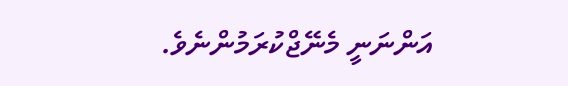އަންނަނީ މެނޭޖްކުރަމުންނެވެ.